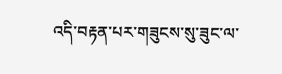འདི་བརྟན་པར་གཟུངས་སུ་ཟུང་ལ་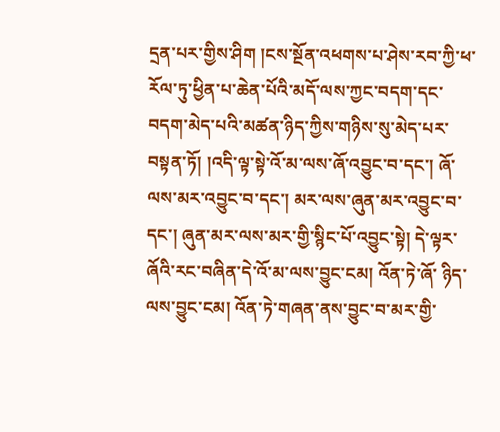དྲན་པར་གྱིས་ཤིག །ངས་སྔོན་འཕགས་པ་ཤེས་རབ་ཀྱི་ཕ་རོལ་ཏུ་ཕྱིན་པ་ཆེན་པོའི་མདོ་ལས་ཀྱང་བདག་དང་བདག་མེད་པའི་མཚན་ཉིད་ཀྱིས་གཉིས་སུ་མེད་པར་ བསྟན་ཏོ། །འདི་ལྟ་སྟེ་འོ་མ་ལས་ཞོ་འབྱུང་བ་དང་། ཞོ་ལས་མར་འབྱུང་བ་དང་། མར་ལས་ཞུན་མར་འབྱུང་བ་དང་། ཞུན་མར་ལས་མར་གྱི་སྙིང་པོ་འབྱུང་སྟེ། དེ་ལྟར་ཞོའི་རང་བཞིན་དེ་འོ་མ་ལས་བྱུང་ངམ། འོན་ཏེ་ཞོ་ ཉིད་ལས་བྱུང་ངམ། འོན་ཏེ་གཞན་ནས་བྱུང་བ་མར་གྱི་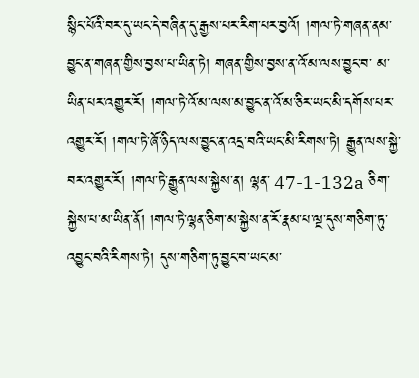སྙིང་པོའི་བར་དུ་ཡང་དེ་བཞིན་དུ་རྒྱས་པར་རིག་པར་བྱའོ། །གལ་ཏེ་གཞན་ནམ་བྱུང་ན་གཞན་གྱིས་བྱས་པ་ཡིན་ཏེ། གཞན་གྱིས་བྱས་ན་འོ་མ་ལས་བྱུང་བ་ མ་ཡིན་པར་འགྱུར་རོ། །གལ་ཏེ་འོ་མ་ལས་མ་བྱུང་ན་འོ་མ་ཅིར་ཡང་མི་དགོས་པར་འགྱུར་རོ། །གལ་ཏེ་ཞོ་ཉིད་ལས་བྱུང་ན་འདྲ་བའི་ཡང་མི་རིགས་ཏེ། རྒྱུན་ལས་སྐྱེ་བར་འགྱུར་རོ། །གལ་ཏེ་རྒྱུན་ལས་སྐྱེས་ན། ལྷན་ 47-1-132a ཅིག་སྐྱེས་པ་མ་ཡིན་ནོ། །གལ་ཏེ་ལྷན་ཅིག་མ་སྐྱེས་ན་རོ་རྣམ་པ་ལྔ་དུས་གཅིག་ཏུ་འབྱུང་བའི་རིགས་ཏེ། དུས་གཅིག་ཏུ་བྱུང་བ་ཡང་མ་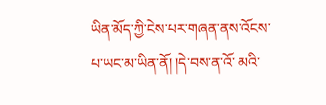ཡིན་མོད་ཀྱི་ངེས་པར་གཞན་ནས་འོངས་པ་ཡང་མ་ཡིན་ནོ། །དེ་བས་ན་འོ་ མའི་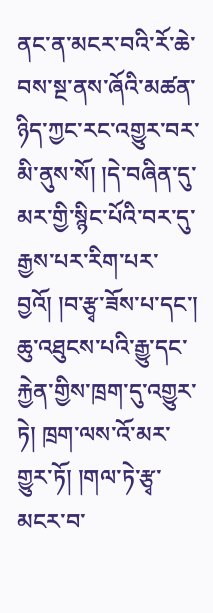ནང་ན་མངར་བའི་རོ་ཆེ་བས་སྔ་ནས་ཞོའི་མཚན་ཉིད་ཀྱང་རང་འགྱུར་བར་མི་ནུས་སོ། །དེ་བཞིན་དུ་མར་གྱི་སྙིང་པོའི་བར་དུ་རྒྱས་པར་རིག་པར་བྱའོ། །བ་རྩྭ་ཟོས་པ་དང་། ཆུ་འཐུངས་པའི་རྒྱུ་དང་རྐྱེན་གྱིས་ཁྲག་དུ་འགྱུར་ ཏེ། ཁྲག་ལས་འོ་མར་གྱུར་ཏོ། །གལ་ཏེ་རྩྭ་མངར་བ་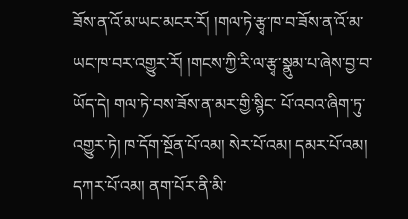ཟོས་ན་འོ་མ་ཡང་མངར་རོ། །གལ་ཏེ་རྩྭ་ཁ་བ་ཟོས་ན་འོ་མ་ཡང་ཁ་བར་འགྱུར་རོ། །གངས་ཀྱི་རི་ལ་རྩྭ་སྣུམ་པ་ཞེས་བྱ་བ་ཡོད་དེ། གལ་ཏེ་བས་ཟོས་ན་མར་གྱི་སྙིང་ པོ་འབའ་ཞིག་ཏུ་འགྱུར་ཏེ། ཁ་དོག་སྔོན་པོ་འམ། སེར་པོ་འམ། དམར་པོ་འམ། དཀར་པོ་འམ། ནག་པོར་ནི་མི་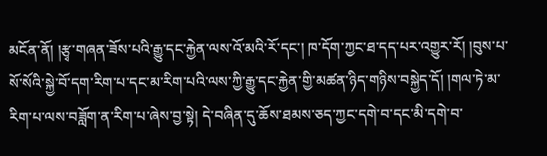མངོན་ནོ། །རྩྭ་གཞན་ཟོས་པའི་རྒྱུ་དང་རྐྱེན་ལས་འོ་མའི་རོ་དང་། ཁ་དོག་ཀྱང་ཐ་དད་པར་འགྱུར་རོ། །བུས་པ་ སོ་སོའི་སྐྱེ་བོ་དག་རིག་པ་དང་མ་རིག་པའི་ལས་ཀྱི་རྒྱུ་དང་རྐྱེན་གྱི་མཚན་ཉིད་གཉིས་བསྐྱེད་དོ། །གལ་ཏེ་མ་རིག་པ་ལས་བཟློག་ན་རིག་པ་ཞེས་བྱ་སྟེ། དེ་བཞིན་དུ་ཆོས་ཐམས་ཅད་ཀྱང་དགེ་བ་དང་མི་དགེ་བ་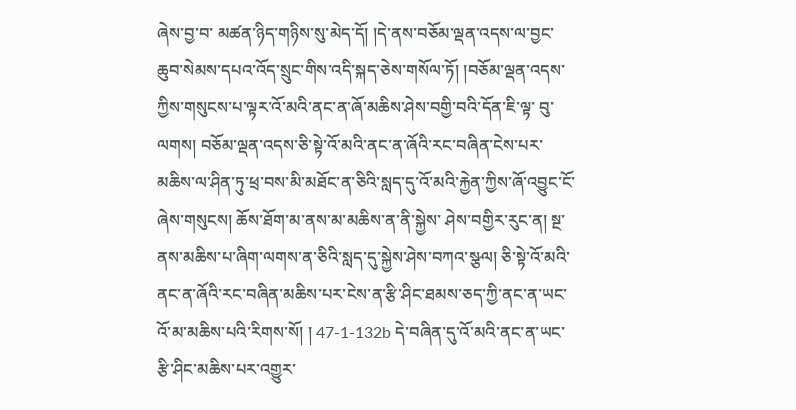ཞེས་བྱ་བ་ མཚན་ཉིད་གཉིས་སུ་མེད་དོ། །དེ་ནས་བཅོམ་ལྡན་འདས་ལ་བྱང་ཆུབ་སེམས་དཔའ་འོད་སྲུང་གིས་འདི་སྐད་ཅེས་གསོལ་ཏོ། །བཅོམ་ལྡན་འདས་ཀྱིས་གསུངས་པ་ལྟར་འོ་མའི་ནང་ན་ཞོ་མཆིས་ཤེས་བགྱི་བའི་དོན་ཇི་ལྟ་ བུ་ལགས། བཅོམ་ལྡན་འདས་ཅི་སྟེ་འོ་མའི་ནང་ན་ཞོའི་རང་བཞིན་ངེས་པར་མཆིས་ལ་ཤིན་ཏུ་ཕྲ་བས་མི་མཐོང་ན་ཅིའི་སླད་དུ་འོ་མའི་རྐྱེན་ཀྱིས་ཞོ་འབྱུང་ངོ་ཞེས་གསུངས། ཆོས་ཐོག་མ་ནས་མ་མཆིས་ན་ནི་སྐྱེས་ ཤེས་བགྱིར་རུང་ན། སྔ་ནས་མཆིས་པ་ཞིག་ལགས་ན་ཅིའི་སླད་དུ་སྐྱེས་ཤེས་བཀའ་སྩལ། ཅི་སྟེ་འོ་མའི་ནང་ན་ཞོའི་རང་བཞིན་མཆིས་པར་ངེས་ན་རྩི་ཤིང་ཐམས་ཅད་ཀྱི་ནང་ན་ཡང་འོ་མ་མཆིས་པའི་རིགས་སོ། ། 47-1-132b དེ་བཞིན་དུ་འོ་མའི་ནང་ན་ཡང་རྩི་ཤིང་མཆིས་པར་འགྱུར་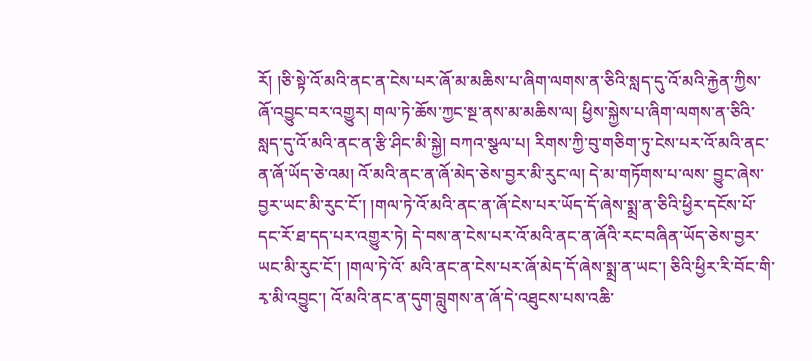རོ། །ཅི་སྟེ་འོ་མའི་ནང་ན་ངེས་པར་ཞོ་མ་མཆིས་པ་ཞིག་ལགས་ན་ཅིའི་སླད་དུ་འོ་མའི་རྐྱེན་ཀྱིས་ཞོ་འབྱུང་བར་འགྱུར། གལ་ཏེ་ཆོས་ཀྱང་སྔ་ནས་མ་མཆིས་ལ། ཕྱིས་སྐྱེས་པ་ཞིག་ལགས་ན་ཅིའི་སླད་དུ་འོ་མའི་ནང་ན་རྩི་ཤིང་མི་སྐྱེ། བཀའ་སྩལ་པ། རིགས་ཀྱི་བུ་གཅིག་ཏུ་ངེས་པར་འོ་མའི་ནང་ན་ཞོ་ཡོད་ཅེ་འམ། འོ་མའི་ནང་ན་ཞོ་མེད་ཅེས་བྱར་མི་རུང་ལ། དེ་མ་གཏོགས་པ་ལས་ བྱུང་ཞེས་བྱར་ཡང་མི་རུང་ངོ་། །གལ་ཏེ་འོ་མའི་ནང་ན་ཞོ་ངེས་པར་ཡོད་དོ་ཞེས་སྨྲ་ན་ཅིའི་ཕྱིར་དངོས་པོ་དང་རོ་ཐ་དད་པར་འགྱུར་ཏེ། དེ་བས་ན་ངེས་པར་འོ་མའི་ནང་ན་ཞོའི་རང་བཞིན་ཡོད་ཅེས་བྱར་ཡང་མི་རུང་ངོ་། །གལ་ཏེ་འོ་ མའི་ནང་ན་ངེས་པར་ཞོ་མེད་དོ་ཞེས་སྨྲ་ན་ཡང་། ཅིའི་ཕྱིར་རི་བོང་གི་རྭ་མི་འབྱུང་། འོ་མའི་ནང་ན་དུག་བླུགས་ན་ཞོ་དེ་འཐུངས་པས་འཆི་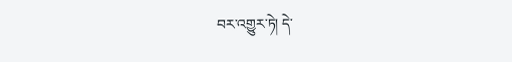བར་འགྱུར་ཏེ། དེ་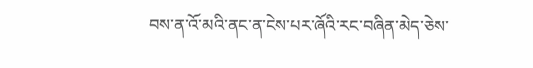བས་ན་འོ་མའི་ནང་ན་ངེས་པར་ཞོའི་རང་བཞིན་མེད་ཅེས་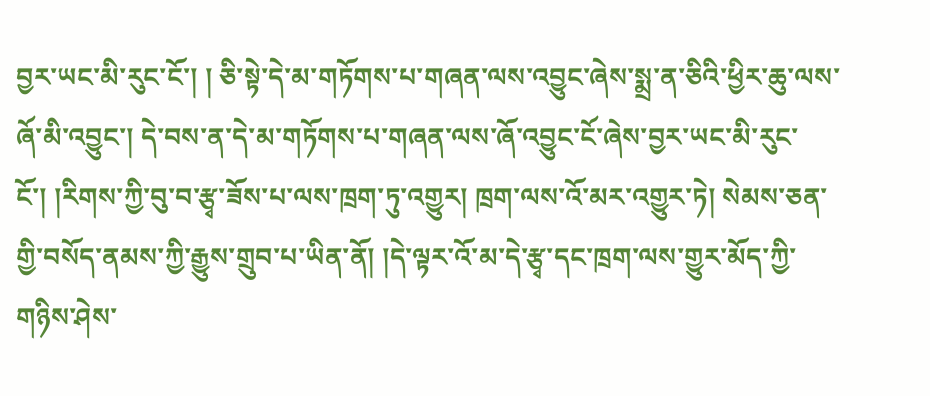བྱར་ཡང་མི་རུང་ངོ་། ། ཅི་སྟེ་དེ་མ་གཏོགས་པ་གཞན་ལས་འབྱུང་ཞེས་སྨྲ་ན་ཅིའི་ཕྱིར་ཆུ་ལས་ཞོ་མི་འབྱུང་། དེ་བས་ན་དེ་མ་གཏོགས་པ་གཞན་ལས་ཞོ་འབྱུང་ངོ་ཞེས་བྱར་ཡང་མི་རུང་ངོ་། །རིགས་ཀྱི་བུ་བ་རྩྭ་ཟོས་པ་ལས་ཁྲག་ཏུ་འགྱུར། ཁྲག་ལས་འོ་མར་འགྱུར་ཏེ། སེམས་ཅན་གྱི་བསོད་ནམས་ཀྱི་རྒྱུས་གྲུབ་པ་ཡིན་ནོ། །དེ་ལྟར་འོ་མ་དེ་རྩྭ་དང་ཁྲག་ལས་གྱུར་མོད་ཀྱི་གཉིས་ཤེས་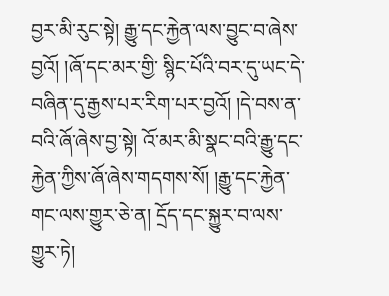བྱར་མི་རུང་སྟེ། རྒྱུ་དང་རྐྱེན་ལས་བྱུང་བ་ཞེས་བྱའོ། །ཞོ་དང་མར་གྱི་ སྙིང་པོའི་བར་དུ་ཡང་དེ་བཞིན་དུ་རྒྱས་པར་རིག་པར་བྱའོ། །དེ་བས་ན་བའི་ཞོ་ཞེས་བྱ་སྟེ། འོ་མར་མི་སྣང་བའི་རྒྱུ་དང་རྐྱེན་ཀྱིས་ཞོ་ཞེས་གདགས་སོ། །རྒྱུ་དང་རྐྱེན་གང་ལས་གྱུར་ཅེ་ན། དྲོད་དང་སྐྱུར་བ་ལས་གྱུར་ཏེ།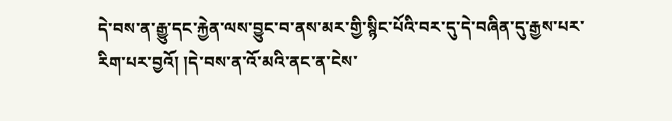དེ་བས་ན་རྒྱུ་དང་རྐྱེན་ལས་བྱུང་བ་ནས་མར་གྱི་སྙིང་པོའི་བར་དུ་དེ་བཞིན་དུ་རྒྱས་པར་རིག་པར་བྱའོ། །དེ་བས་ན་འོ་མའི་ནང་ན་ངེས་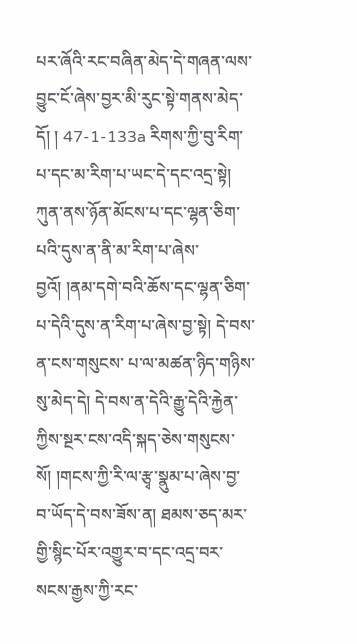པར་ཞོའི་རང་བཞིན་མེད་དེ་གཞན་ལས་བྱུང་ངོ་ཞེས་བྱར་མི་རུང་སྟེ་གནས་མེད་དོ། ། 47-1-133a རིགས་ཀྱི་བུ་རིག་པ་དང་མ་རིག་པ་ཡང་དེ་དང་འདྲ་སྟེ། ཀུན་ནས་ཉོན་མོངས་པ་དང་ལྷན་ཅིག་པའི་དུས་ན་ནི་མ་རིག་པ་ཞེས་བྱའོ། །ནམ་དགེ་བའི་ཆོས་དང་ལྷན་ཅིག་པ་དེའི་དུས་ན་རིག་པ་ཞེས་བྱ་སྟེ། དེ་བས་ན་ངས་གསུངས་ པ་ལ་མཚན་ཉིད་གཉིས་སུ་མེད་དེ། དེ་བས་ན་དེའི་རྒྱུ་དེའི་རྐྱེན་ཀྱིས་སྔར་ངས་འདི་སྐད་ཅེས་གསུངས་སོ། །གངས་ཀྱི་རི་ལ་རྩྭ་སྣུམ་པ་ཞེས་བྱ་བ་ཡོད་དེ་བས་ཟོས་ན། ཐམས་ཅད་མར་གྱི་སྙིང་པོར་འགྱུར་བ་དང་འདྲ་བར་ སངས་རྒྱས་ཀྱི་རང་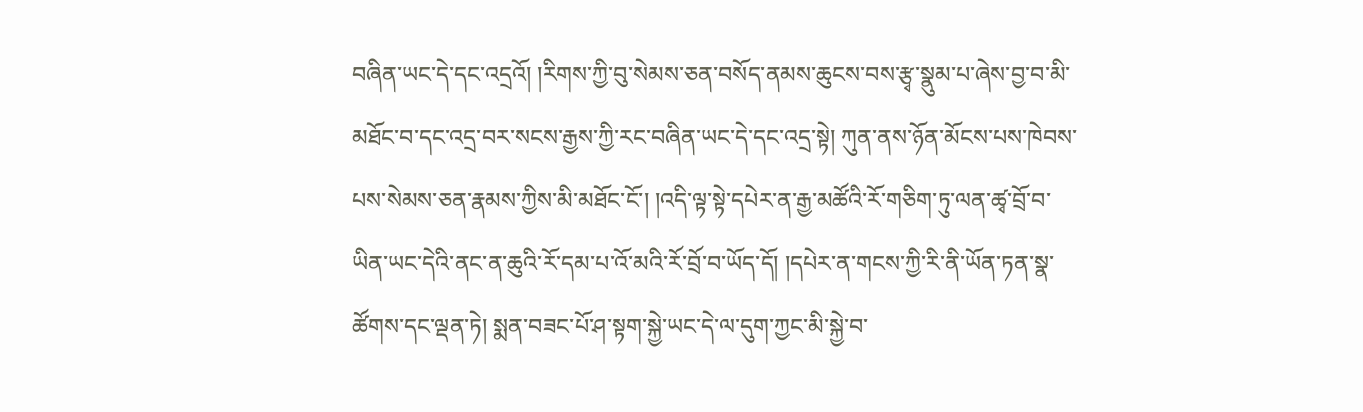བཞིན་ཡང་དེ་དང་འདྲའོ། །རིགས་ཀྱི་བུ་སེམས་ཅན་བསོད་ནམས་ཆུངས་བས་རྩྭ་སྣུམ་པ་ཞེས་བྱ་བ་མི་མཐོང་བ་དང་འདྲ་བར་སངས་རྒྱས་ཀྱི་རང་བཞིན་ཡང་དེ་དང་འདྲ་སྟེ། ཀུན་ནས་ཉོན་མོངས་པས་ཁེབས་ པས་སེམས་ཅན་རྣམས་ཀྱིས་མི་མཐོང་ངོ་། །འདི་ལྟ་སྟེ་དཔེར་ན་རྒྱ་མཚོའི་རོ་གཅིག་ཏུ་ལན་ཚྭ་བྲོ་བ་ཡིན་ཡང་དེའི་ནང་ན་ཆུའི་རོ་དམ་པ་འོ་མའི་རོ་བྲོ་བ་ཡོད་དོ། །དཔེར་ན་གངས་ཀྱི་རི་ནི་ཡོན་ཏན་སྣ་ཚོགས་དང་ལྡན་ཏེ། སྨན་བཟང་པོ་ཤ་སྟག་སྐྱེ་ཡང་དེ་ལ་དུག་ཀྱང་མི་སྐྱེ་བ་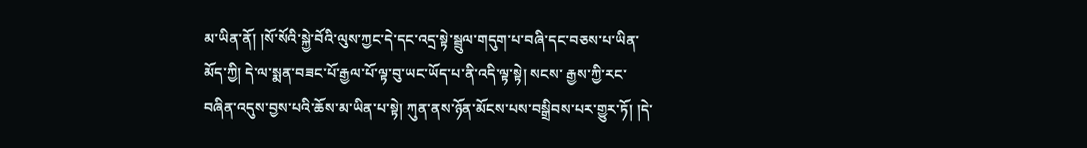མ་ཡིན་ནོ། །སོ་སོའི་སྐྱེ་བོའི་ལུས་ཀྱང་དེ་དང་འདྲ་སྟེ་སྦྲུལ་གདུག་པ་བཞི་དང་བཅས་པ་ཡིན་མོད་ཀྱི། དེ་ལ་སྨན་བཟང་པོ་རྒྱལ་པོ་ལྟ་བུ་ཡང་ཡོད་པ་ནི་འདི་ལྟ་སྟེ། སངས་ རྒྱས་ཀྱི་རང་བཞིན་འདུས་བྱས་པའི་ཆོས་མ་ཡིན་པ་སྟེ། ཀུན་ནས་ཉོན་མོངས་པས་བསྒྲིབས་པར་གྱུར་ཏོ། །དེ་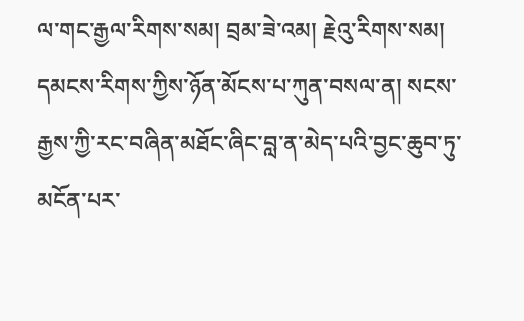ལ་གང་རྒྱལ་རིགས་སམ། བྲམ་ཟེ་འམ། རྗེའུ་རིགས་སམ། དམངས་རིགས་ཀྱིས་ཉོན་མོངས་པ་ཀུན་བསལ་ན། སངས་རྒྱས་ཀྱི་རང་བཞིན་མཐོང་ཞིང་བླ་ན་མེད་པའི་བྱང་ཆུབ་ཏུ་མངོན་པར་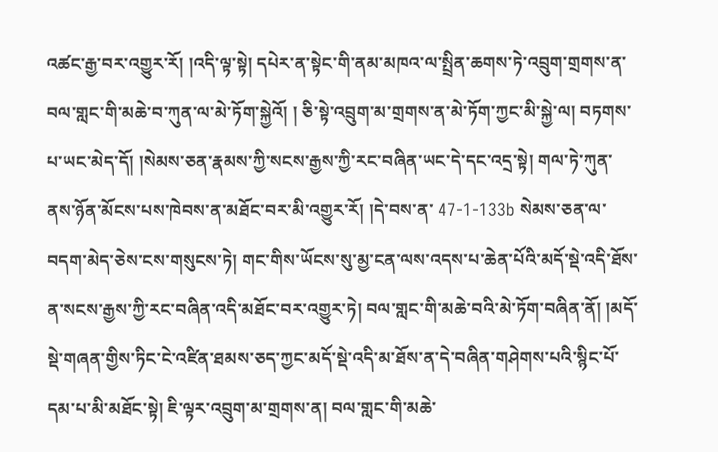འཚང་རྒྱ་བར་འགྱུར་རོ། །འདི་ལྟ་སྟེ། དཔེར་ན་སྟེང་གི་ནམ་མཁའ་ལ་སྤྲིན་ཆགས་ཏེ་འབྲུག་གྲགས་ན་བལ་གླང་གི་མཆེ་བ་ཀུན་ལ་མེ་ཏོག་སྐྱེའོ། ། ཅི་སྟེ་འབྲུག་མ་གྲགས་ན་མེ་ཏོག་ཀྱང་མི་སྐྱེ་ལ། བཏགས་པ་ཡང་མེད་དོ། །སེམས་ཅན་རྣམས་ཀྱི་སངས་རྒྱས་ཀྱི་རང་བཞིན་ཡང་དེ་དང་འདྲ་སྟེ། གལ་ཏེ་ཀུན་ནས་ཉོན་མོངས་པས་ཁེབས་ན་མཐོང་བར་མི་འགྱུར་རོ། །དེ་བས་ན་ 47-1-133b སེམས་ཅན་ལ་བདག་མེད་ཅེས་ངས་གསུངས་ཏེ། གང་གིས་ཡོངས་སུ་མྱ་ངན་ལས་འདས་པ་ཆེན་པོའི་མདོ་སྡེ་འདི་ཐོས་ན་སངས་རྒྱས་ཀྱི་རང་བཞིན་འདི་མཐོང་བར་འགྱུར་ཏེ། བལ་གླང་གི་མཆེ་བའི་མེ་ཏོག་བཞིན་ནོ། །མདོ་ སྡེ་གཞན་གྱིས་ཏིང་ངེ་འཛིན་ཐམས་ཅད་ཀྱང་མདོ་སྡེ་འདི་མ་ཐོས་ན་དེ་བཞིན་གཤེགས་པའི་སྙིང་པོ་དམ་པ་མི་མཐོང་སྟེ། ཇི་ལྟར་འབྲུག་མ་གྲགས་ན། བལ་གླང་གི་མཆེ་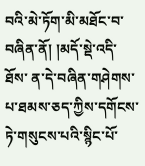བའི་མེ་ཏོག་མི་མཐོང་བ་བཞིན་ནོ། །མདོ་སྡེ་འདི་ཐོས་ ན་དེ་བཞིན་གཤེགས་པ་ཐམས་ཅད་ཀྱིས་དགོངས་ཏེ་གསུངས་པའི་སྙིང་པོ་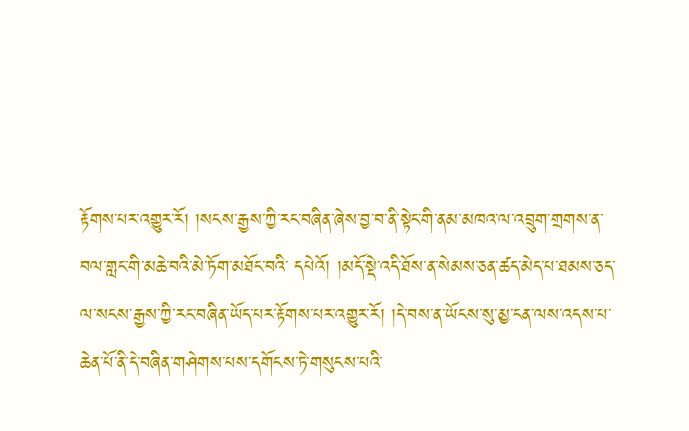རྟོགས་པར་འགྱུར་རོ། །སངས་རྒྱས་ཀྱི་རང་བཞིན་ཞེས་བྱ་བ་ནི་སྟེང་གི་ནམ་མཁའ་ལ་འབྲུག་གྲགས་ན་བལ་གླང་གི་མཆེ་བའི་མེ་ཏོག་མཐོང་བའི་ དཔེའོ། །མདོ་སྡེ་འདི་ཐོས་ན་སེམས་ཅན་ཚད་མེད་པ་ཐམས་ཅད་ལ་སངས་རྒྱས་ཀྱི་རང་བཞིན་ཡོད་པར་རྟོགས་པར་འགྱུར་རོ། །དེ་བས་ན་ཡོངས་སུ་མྱ་ངན་ལས་འདས་པ་ཆེན་པོ་ནི་དེ་བཞིན་གཤེགས་པས་དགོངས་ཏེ་གསུངས་པའི་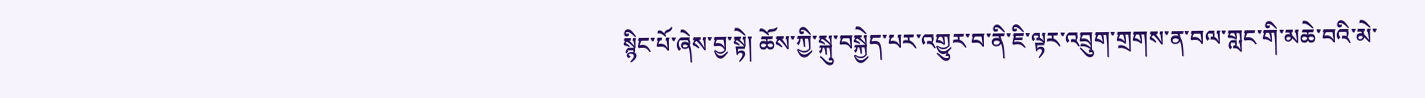སྙིང་པོ་ཞེས་བྱ་སྟེ། ཆོས་ཀྱི་སྐུ་བསྐྱེད་པར་འགྱུར་བ་ནི་ཇི་ལྟར་འབྲུག་གྲགས་ན་བལ་གླང་གི་མཆེ་བའི་མེ་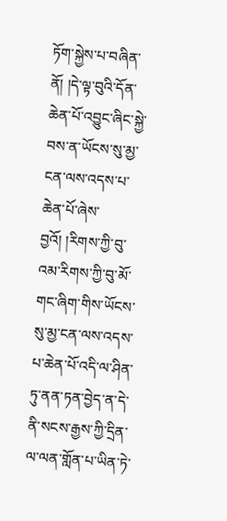ཏོག་སྐྱེས་པ་བཞིན་ནོ། །དེ་ལྟ་བུའི་དོན་ཆེན་པོ་འབྱུང་ཞིང་སྐྱེ་བས་ན་ཡོངས་སུ་མྱ་ངན་ལས་འདས་པ་ཆེན་པོ་ཞེས་ བྱའོ། །རིགས་ཀྱི་བུ་འམ་རིགས་ཀྱི་བུ་མོ་གང་ཞིག་གིས་ཡོངས་སུ་མྱ་ངན་ལས་འདས་པ་ཆེན་པོ་འདི་ལ་ཤིན་ཏུ་ནན་ཏན་བྱེད་ན་དེ་ནི་སངས་རྒྱས་ཀྱི་དྲིན་ལ་ལན་གློན་པ་ཡིན་ཏེ་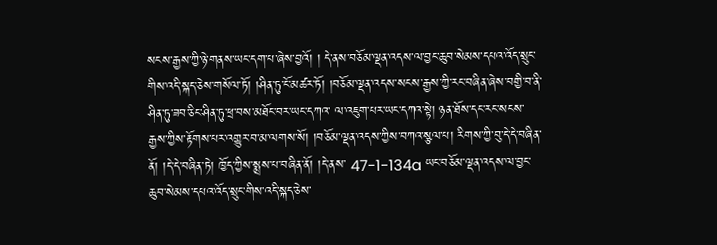སངས་རྒྱས་ཀྱི་ཉེ་གནས་ཡང་དག་པ་ཞེས་བྱའོ། ། དེ་ནས་བཅོམ་ལྡན་འདས་ལ་བྱང་ཆུབ་སེམས་དཔའ་འོད་སྲུང་གིས་འདི་སྐད་ཅེས་གསོལ་ཏོ། །ཤིན་ཏུ་ངོ་མཚར་ཏོ། །བཅོམ་ལྡན་འདས་སངས་རྒྱས་ཀྱི་རང་བཞིན་ཞེས་བགྱི་བ་ནི་ཤིན་ཏུ་ཟབ་ཅིང་ཤིན་ཏུ་ཕྲ་བས་མཐོང་བར་ཡང་དཀའ་ ལ་འཇུག་པར་ཡང་དཀའ་སྟེ། ཉན་ཐོས་དང་རང་སངས་རྒྱས་ཀྱིས་རྟོགས་པར་འགྱུར་བ་མ་ལགས་སོ། །བཅོམ་ལྡན་འདས་ཀྱིས་བཀའ་སྩལ་པ། རིགས་ཀྱི་བུ་དེ་དེ་བཞིན་ནོ། །དེ་དེ་བཞིན་ཏེ། ཁྱོད་ཀྱིས་སྨྲས་པ་བཞིན་ནོ། །དེ་ནས་ 47-1-134a ཡང་བཅོམ་ལྡན་འདས་ལ་བྱང་ཆུབ་སེམས་དཔའ་འོད་སྲུང་གིས་འདི་སྐད་ཅེས་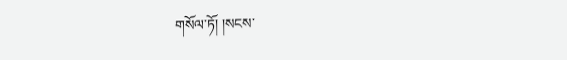གསོལ་ཏོ། །སངས་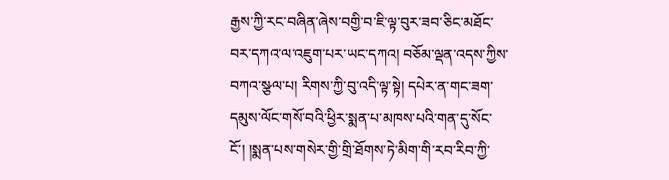རྒྱས་ཀྱི་རང་བཞིན་ཞེས་བགྱི་བ་ཇི་ལྟ་བུར་ཟབ་ཅིང་མཐོང་བར་དཀའ་ལ་འཇུག་པར་ཡང་དཀའ། བཅོམ་ལྡན་འདས་ཀྱིས་ བཀའ་སྩལ་པ། རིགས་ཀྱི་བུ་འདི་ལྟ་སྟེ། དཔེར་ན་གང་ཟག་དམུས་ལོང་གསོ་བའི་ཕྱིར་སྨན་པ་མཁས་པའི་གན་དུ་སོང་ངོ་། །སྨན་པས་གསེར་གྱི་གྲི་ཐོགས་ཏེ་མིག་གི་རབ་རིབ་ཀྱི་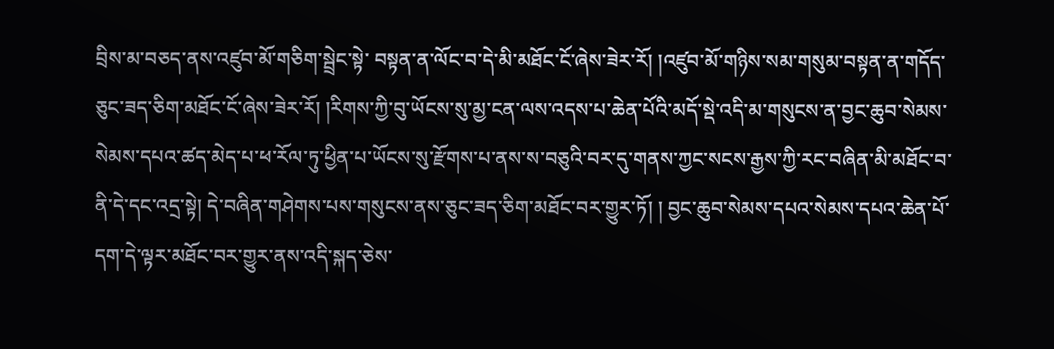བྲིས་མ་བཅད་ནས་འཛུབ་མོ་གཅིག་སྦྲེང་སྟེ་ བསྟན་ན་ལོང་བ་དེ་མི་མཐོང་ངོ་ཞེས་ཟེར་རོ། །འཛུབ་མོ་གཉིས་སམ་གསུམ་བསྟན་ན་གདོད་ཅུང་ཟད་ཅིག་མཐོང་ངོ་ཞེས་ཟེར་རོ། །རིགས་ཀྱི་བུ་ཡོངས་སུ་མྱ་ངན་ལས་འདས་པ་ཆེན་པོའི་མདོ་སྡེ་འདི་མ་གསུངས་ན་བྱང་ཆུབ་སེམས་ སེམས་དཔའ་ཚད་མེད་པ་ཕ་རོལ་ཏུ་ཕྱིན་པ་ཡོངས་སུ་རྫོགས་པ་ནས་ས་བཅུའི་བར་དུ་གནས་ཀྱང་སངས་རྒྱས་ཀྱི་རང་བཞིན་མི་མཐོང་བ་ནི་དེ་དང་འདྲ་སྟེ། དེ་བཞིན་གཤེགས་པས་གསུངས་ནས་ཅུང་ཟད་ཅིག་མཐོང་བར་གྱུར་ཏོ། ། བྱང་ཆུབ་སེམས་དཔའ་སེམས་དཔའ་ཆེན་པོ་དག་དེ་ལྟར་མཐོང་བར་གྱུར་ནས་འདི་སྐད་ཅེས་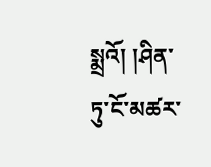སྨྲའོ། །ཤིན་ཏུ་ངོ་མཚར་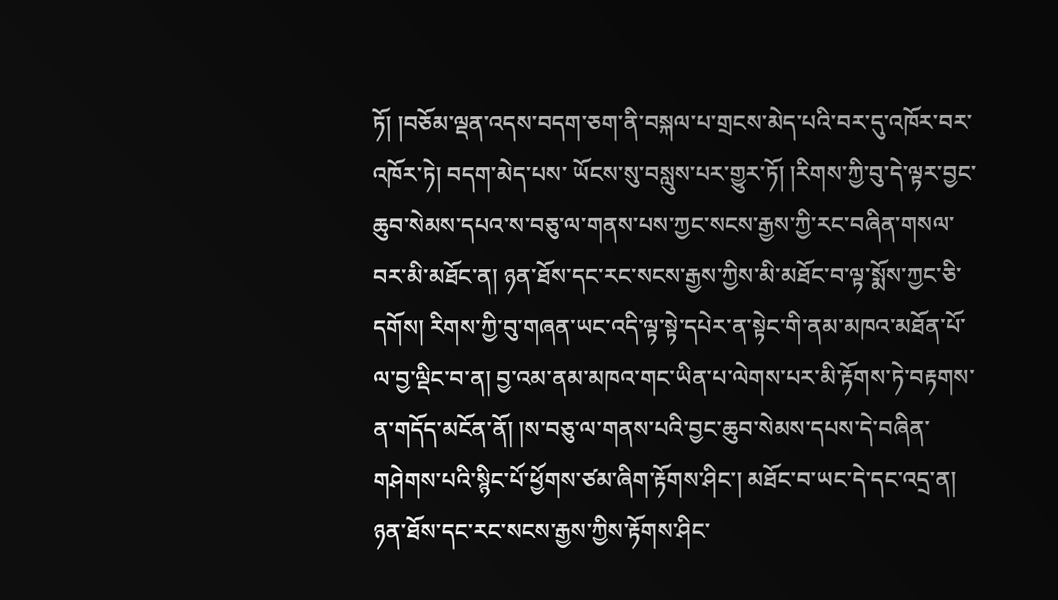ཏོ། །བཅོམ་ལྡན་འདས་བདག་ཅག་ནི་བསྐལ་པ་གྲངས་མེད་པའི་བར་དུ་འཁོར་བར་འཁོར་ཏེ། བདག་མེད་པས་ ཡོངས་སུ་བསླུས་པར་གྱུར་ཏོ། །རིགས་ཀྱི་བུ་དེ་ལྟར་བྱང་ཆུབ་སེམས་དཔའ་ས་བཅུ་ལ་གནས་པས་ཀྱང་སངས་རྒྱས་ཀྱི་རང་བཞིན་གསལ་བར་མི་མཐོང་ན། ཉན་ཐོས་དང་རང་སངས་རྒྱས་ཀྱིས་མི་མཐོང་བ་ལྟ་སྨོས་ཀྱང་ཅི་དགོས། རིགས་ཀྱི་བུ་གཞན་ཡང་འདི་ལྟ་སྟེ་དཔེར་ན་སྟེང་གི་ནམ་མཁའ་མཐོན་པོ་ལ་བྱ་ལྡིང་བ་ན། བྱ་འམ་ནམ་མཁའ་གང་ཡིན་པ་ལེགས་པར་མི་རྟོགས་ཏེ་བརྟགས་ན་གདོད་མངོན་ནོ། །ས་བཅུ་ལ་གནས་པའི་བྱང་ཆུབ་སེམས་དཔས་དེ་བཞིན་ གཤེགས་པའི་སྙིང་པོ་ཕྱོགས་ཙམ་ཞིག་རྟོགས་ཤིང་། མཐོང་བ་ཡང་དེ་དང་འདྲ་ན། ཉན་ཐོས་དང་རང་སངས་རྒྱས་ཀྱིས་རྟོགས་ཤིང་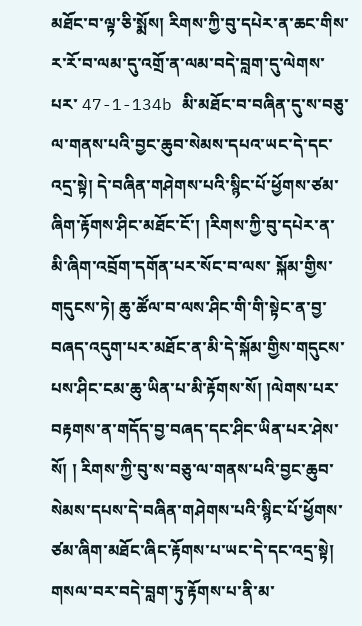མཐོང་བ་ལྟ་ཅི་སྨོས། རིགས་ཀྱི་བུ་དཔེར་ན་ཆང་གིས་ར་རོ་བ་ལམ་དུ་འགྲོ་ན་ལམ་བདེ་བླག་དུ་ལེགས་པར་ 47-1-134b མི་མཐོང་བ་བཞིན་དུ་ས་བཅུ་ལ་གནས་པའི་བྱང་ཆུབ་སེམས་དཔའ་ཡང་དེ་དང་འདྲ་སྟེ། དེ་བཞིན་གཤེགས་པའི་སྙིང་པོ་ཕྱོགས་ཙམ་ཞིག་རྟོགས་ཤིང་མཐོང་ངོ་། །རིགས་ཀྱི་བུ་དཔེར་ན་མི་ཞིག་འབྲོག་དགོན་པར་སོང་བ་ལས་ སྐོམ་གྱིས་གདུངས་ཏེ། ཆུ་ཚོལ་བ་ལས་ཤིང་གི་གི་སྟེང་ན་བྱ་བཞད་འདུག་པར་མཐོང་ན་མི་དེ་སྐོམ་གྱིས་གདུངས་པས་ཤིང་ངམ་ཆུ་ཡིན་པ་མི་རྟོགས་སོ། །ལེགས་པར་བརྟགས་ན་གདོད་བྱ་བཞད་དང་ཤིང་ཡིན་པར་ཤེས་སོ། ། རིགས་ཀྱི་བུ་ས་བཅུ་ལ་གནས་པའི་བྱང་ཆུབ་སེམས་དཔས་དེ་བཞིན་གཤེགས་པའི་སྙིང་པོ་ཕྱོགས་ཙམ་ཞིག་མཐོང་ཞིང་རྟོགས་པ་ཡང་དེ་དང་འདྲ་སྟེ། གསལ་བར་བདེ་བླག་ཏུ་རྟོགས་པ་ནི་མ་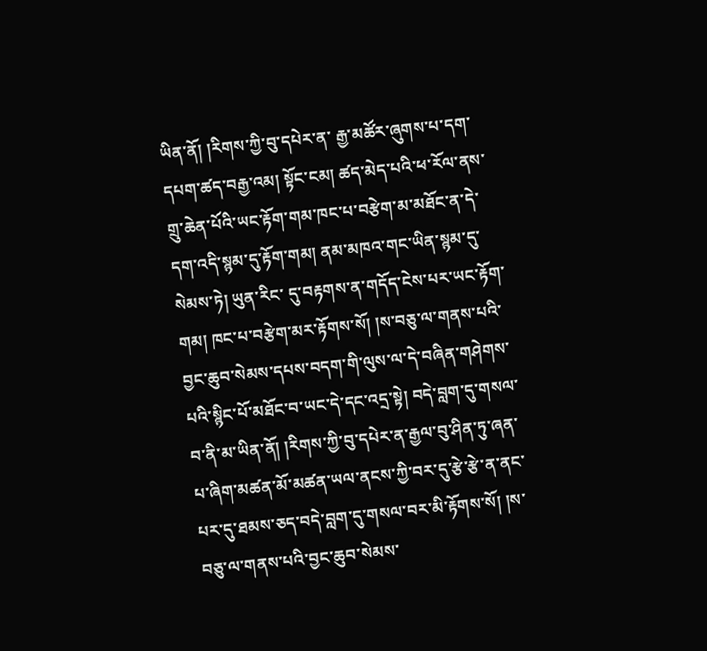ཡིན་ནོ། །རིགས་ཀྱི་བུ་དཔེར་ན་ རྒྱ་མཚོར་ཞུགས་པ་དག་དཔག་ཚད་བརྒྱ་འམ། སྟོང་ངམ། ཚད་མེད་པའི་ཕ་རོལ་ནས་གྲུ་ཆེན་པོའི་ཡང་རྟོག་གམ་ཁང་པ་བརྩེག་མ་མཐོང་ན་དེ་དག་འདི་སྙམ་དུ་རྟོག་གམ། ནམ་མཁའ་གང་ཡིན་སྙམ་དུ་སེམས་ཏེ། ཡུན་རིང་ དུ་བརྟགས་ན་གདོད་ངེས་པར་ཡང་རྟོག་གམ། ཁང་པ་བརྩེག་མར་རྟོགས་སོ། །ས་བཅུ་ལ་གནས་པའི་བྱང་ཆུབ་སེམས་དཔས་བདག་གི་ལུས་ལ་དེ་བཞིན་གཤེགས་པའི་སྙིང་པོ་མཐོང་བ་ཡང་དེ་དང་འདྲ་སྟེ། བདེ་བླག་དུ་གསལ་ བ་ནི་མ་ཡིན་ནོ། །རིགས་ཀྱི་བུ་དཔེར་ན་རྒྱལ་བུ་ཤིན་ཏུ་ཞན་པ་ཞིག་མཚན་མོ་མཚན་ཡལ་ནངས་ཀྱི་བར་དུ་རྩེ་རྩེ་ན་ནང་པར་དུ་ཐམས་ཅད་བདེ་བླག་དུ་གསལ་བར་མི་རྟོགས་སོ། །ས་བཅུ་ལ་གནས་པའི་བྱང་ཆུབ་སེམས་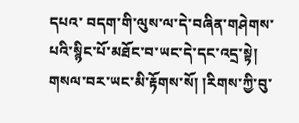དཔའ་ བདག་གི་ལུས་ལ་དེ་བཞིན་གཤེགས་པའི་སྙིང་པོ་མཐོང་བ་ཡང་དེ་དང་འདྲ་སྟེ། གསལ་བར་ཡང་མི་རྟོགས་སོ། །རིགས་ཀྱི་བུ་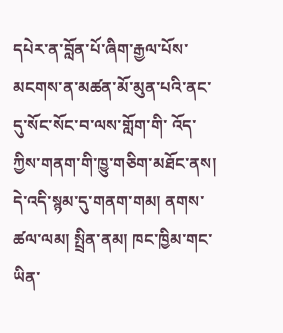དཔེར་ན་བློན་པོ་ཞིག་རྒྱལ་པོས་མངགས་ན་མཚན་མོ་མུན་པའི་ནང་དུ་སོང་སོང་བ་ལས་གློག་གི་ འོད་ཀྱིས་གནག་གི་ཁྱུ་གཅིག་མཐོང་ནས། དེ་འདི་སྙམ་དུ་གནག་གམ། ནགས་ཚལ་ལམ། སྤྲིན་ནམ། ཁང་ཁྱིམ་གང་ཡིན་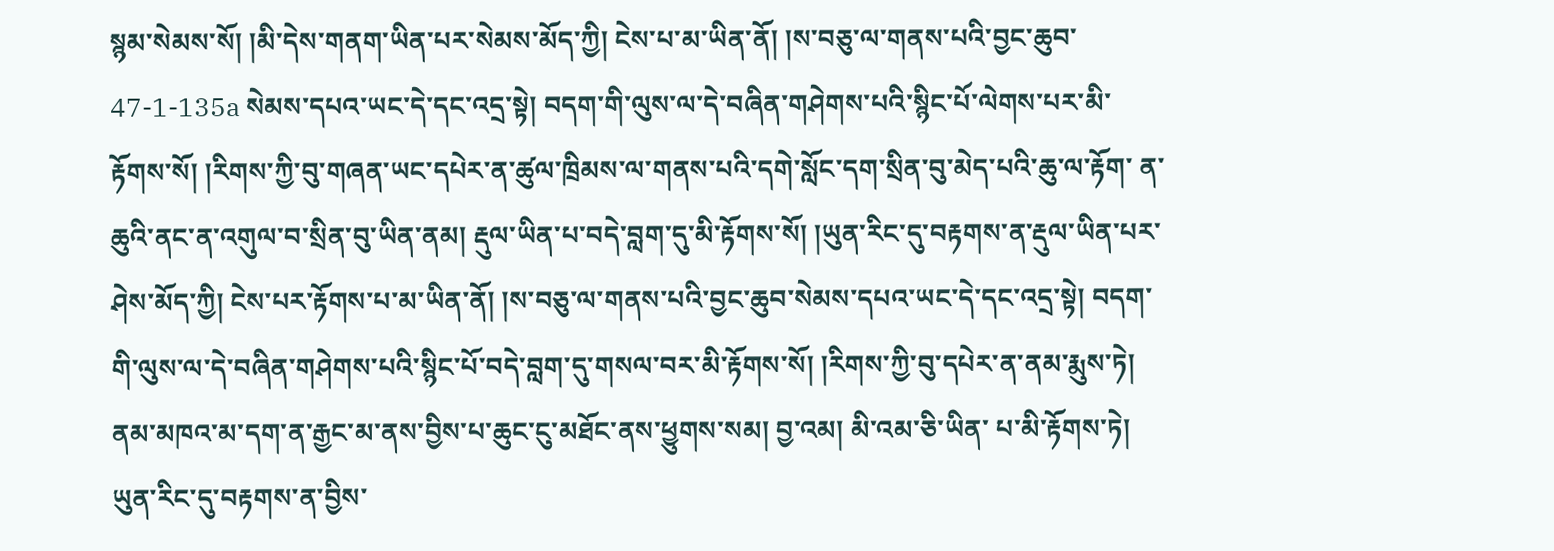སྙམ་སེམས་སོ། །མི་དེས་གནག་ཡིན་པར་སེམས་མོད་ཀྱི། ངེས་པ་མ་ཡིན་ནོ། །ས་བཅུ་ལ་གནས་པའི་བྱང་ཆུབ་ 47-1-135a སེམས་དཔའ་ཡང་དེ་དང་འདྲ་སྟེ། བདག་གི་ལུས་ལ་དེ་བཞིན་གཤེགས་པའི་སྙིང་པོ་ལེགས་པར་མི་རྟོགས་སོ། །རིགས་ཀྱི་བུ་གཞན་ཡང་དཔེར་ན་ཚུལ་ཁྲིམས་ལ་གནས་པའི་དགེ་སློང་དག་སྲིན་བུ་མེད་པའི་ཆུ་ལ་རྟོག་ ན་ཆུའི་ནང་ན་འགུལ་བ་སྲིན་བུ་ཡིན་ནམ། རྡུལ་ཡིན་པ་བདེ་བླག་དུ་མི་རྟོགས་སོ། །ཡུན་རིང་དུ་བརྟགས་ན་རྡུལ་ཡིན་པར་ཤེས་མོད་ཀྱི། ངེས་པར་རྟོགས་པ་མ་ཡིན་ནོ། །ས་བཅུ་ལ་གནས་པའི་བྱང་ཆུབ་སེམས་དཔའ་ཡང་དེ་དང་འདྲ་སྟེ། བདག་གི་ལུས་ལ་དེ་བཞིན་གཤེགས་པའི་སྙིང་པོ་བདེ་བླག་དུ་གསལ་བར་མི་རྟོགས་སོ། །རིགས་ཀྱི་བུ་དཔེར་ན་ནམ་རྨུས་ཏེ། ནམ་མཁའ་མ་དག་ན་རྒྱང་མ་ནས་བྱིས་པ་ཆུང་ངུ་མཐོང་ནས་ཕྱུགས་སམ། བྱ་འམ། མི་འམ་ཅི་ཡིན་ པ་མི་རྟོགས་ཏེ། ཡུན་རིང་དུ་བརྟགས་ན་བྱིས་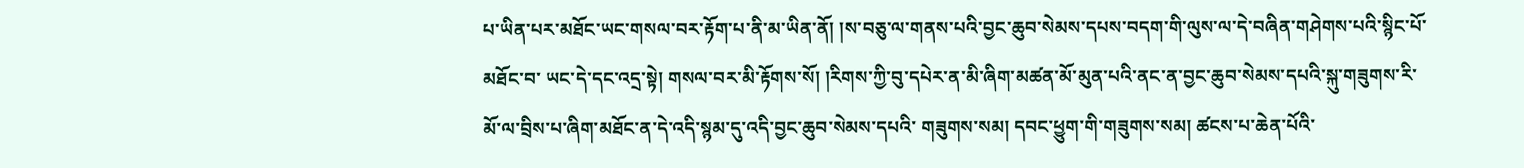པ་ཡིན་པར་མཐོང་ཡང་གསལ་བར་རྟོག་པ་ནི་མ་ཡིན་ནོ། །ས་བཅུ་ལ་གནས་པའི་བྱང་ཆུབ་སེམས་དཔས་བདག་གི་ལུས་ལ་དེ་བཞིན་གཤེགས་པའི་སྙིང་པོ་མཐོང་བ་ ཡང་དེ་དང་འདྲ་སྟེ། གསལ་བར་མི་རྟོགས་སོ། །རིགས་ཀྱི་བུ་དཔེར་ན་མི་ཞིག་མཚན་མོ་མུན་པའི་ནང་ན་བྱང་ཆུབ་སེམས་དཔའི་སྐུ་གཟུགས་རི་མོ་ལ་བྲིས་པ་ཞིག་མཐོང་ན་དེ་འདི་སྙམ་དུ་འདི་བྱང་ཆུབ་སེམས་དཔའི་ གཟུགས་སམ། དབང་ཕྱུག་གི་གཟུགས་སམ། ཚངས་པ་ཆེན་པོའི་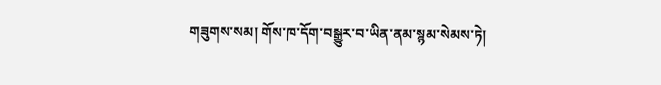གཟུགས་སམ། གོས་ཁ་དོག་བསྒྱུར་བ་ཡིན་ནམ་སྙམ་སེམས་ཏེ།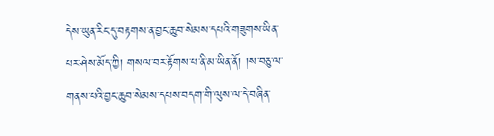དེས་ཡུན་རིང་དུ་བརྟགས་ན་བྱང་ཆུབ་སེམས་དཔའི་གཟུགས་ཡིན་པར་ཤེས་མོད་ཀྱི། གསལ་བར་རྟོགས་པ་ནི་མ་ཡིན་ནོ། །ས་བཅུ་ལ་གནས་པའི་བྱང་ཆུབ་སེམས་དཔས་བདག་གི་ལུས་ལ་དེ་བཞིན་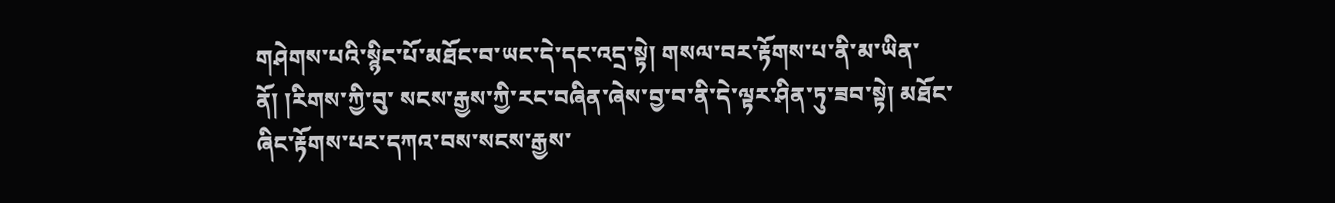གཤེགས་པའི་སྙིང་པོ་མཐོང་བ་ཡང་དེ་དང་འདྲ་སྟེ། གསལ་བར་རྟོགས་པ་ནི་མ་ཡིན་ནོ། །རིགས་ཀྱི་བུ་ སངས་རྒྱས་ཀྱི་རང་བཞིན་ཞེས་བྱ་བ་ནི་དེ་ལྟར་ཤིན་ཏུ་ཟབ་སྟེ། མཐོང་ཞིང་རྟོགས་པར་དཀའ་བས་སངས་རྒྱས་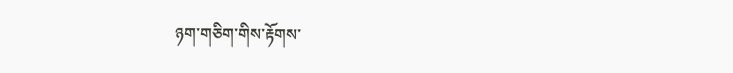ཉག་གཅིག་གིས་རྟོགས་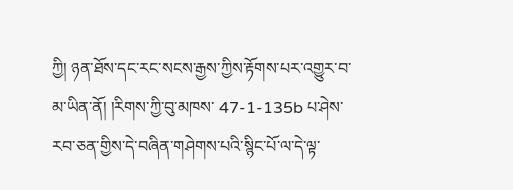ཀྱི། ཉན་ཐོས་དང་རང་སངས་རྒྱས་ཀྱིས་རྟོགས་པར་འགྱུར་བ་མ་ཡིན་ནོ། །རིགས་ཀྱི་བུ་མཁས་ 47-1-135b པ་ཤེས་རབ་ཅན་གྱིས་དེ་བཞིན་གཤེགས་པའི་སྙིང་པོ་ལ་དེ་ལྟ་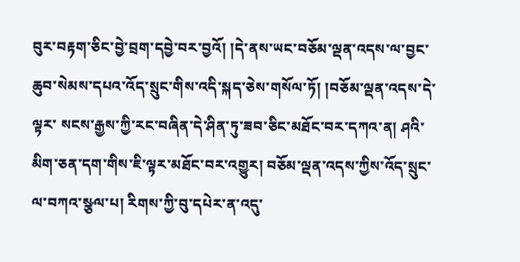བུར་བརྟག་ཅིང་བྱེ་བྲག་དབྱེ་བར་བྱའོ། །དེ་ནས་ཡང་བཅོམ་ལྡན་འདས་ལ་བྱང་ཆུབ་སེམས་དཔའ་འོད་སྲུང་གིས་འདི་སྐད་ཅེས་གསོལ་ཏོ། །བཅོམ་ལྡན་འདས་དེ་ལྟར་ སངས་རྒྱས་ཀྱི་རང་བཞིན་དེ་ཤིན་ཏུ་ཟབ་ཅིང་མཐོང་བར་དཀའ་ན། ཤའི་མིག་ཅན་དག་གིས་ཇི་ལྟར་མཐོང་བར་འགྱུར། བཅོམ་ལྡན་འདས་ཀྱིས་འོད་སྲུང་ལ་བཀའ་སྩལ་པ། རིགས་ཀྱི་བུ་དཔེར་ན་འདུ་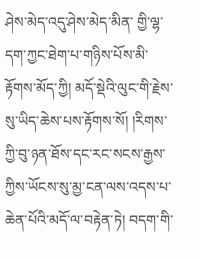ཤེས་མེད་འདུ་ཤེས་མེད་མིན་ གྱི་ལྷ་དག་ཀྱང་ཐེག་པ་གཉིས་པོས་མི་རྟོགས་མོད་ཀྱི། མདོ་སྡེའི་ལུང་གི་རྗེས་སུ་ཡིད་ཆེས་པས་རྟོགས་སོ། །རིགས་ཀྱི་བུ་ཉན་ཐོས་དང་རང་སངས་རྒྱས་ཀྱིས་ཡོངས་སུ་མྱ་ངན་ལས་འདས་པ་ཆེན་པོའི་མདོ་ལ་བརྟེན་ཏེ། བདག་གི་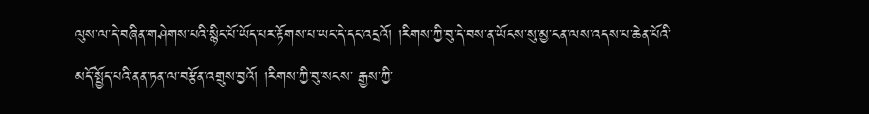ལུས་ལ་དེ་བཞིན་གཤེགས་པའི་སྙིང་པོ་ཡོད་པར་རྟོགས་པ་ཡང་དེ་དང་འདྲའོ། །རིགས་ཀྱི་བུ་དེ་བས་ན་ཡོངས་སུ་མྱ་ངན་ལས་འདས་པ་ཆེན་པོའི་མདོ་སྤྱོད་པའི་ནན་ཏན་ལ་བརྩོན་འགྲུས་བྱའོ། །རིགས་ཀྱི་བུ་སངས་ རྒྱས་ཀྱི་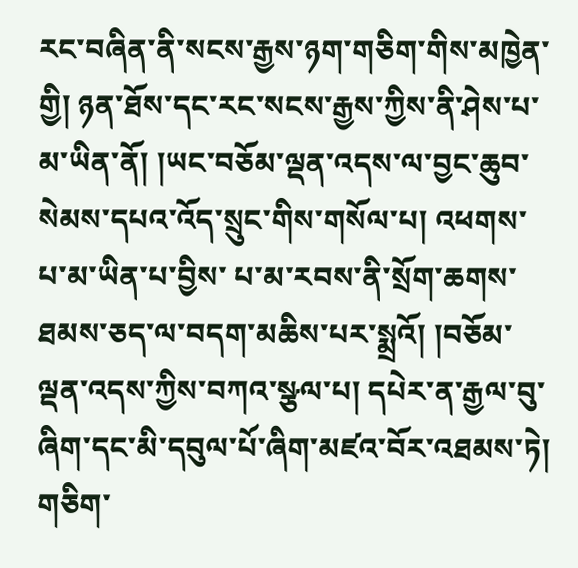རང་བཞིན་ནི་སངས་རྒྱས་ཉག་གཅིག་གིས་མཁྱེན་གྱི། ཉན་ཐོས་དང་རང་སངས་རྒྱས་ཀྱིས་ནི་ཤེས་པ་མ་ཡིན་ནོ། །ཡང་བཅོམ་ལྡན་འདས་ལ་བྱང་ཆུབ་སེམས་དཔའ་འོད་སྲུང་གིས་གསོལ་པ། འཕགས་པ་མ་ཡིན་པ་བྱིས་ པ་མ་རབས་ནི་སྲོག་ཆགས་ཐམས་ཅད་ལ་བདག་མཆིས་པར་སྨྲའོ། །བཅོམ་ལྡན་འདས་ཀྱིས་བཀའ་སྩལ་པ། དཔེར་ན་རྒྱལ་བུ་ཞིག་དང་མི་དབུལ་པོ་ཞིག་མཛའ་བོར་འཐམས་ཏེ། གཅིག་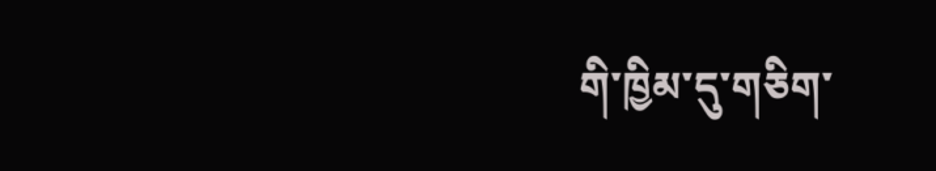གི་ཁྱིམ་དུ་གཅིག་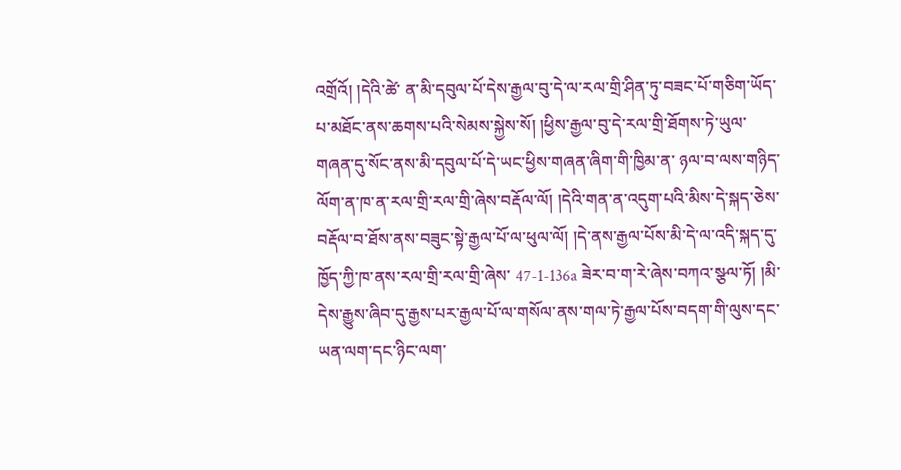འགྲོའོ། །དེའི་ཚེ་ ན་མི་དབུལ་པོ་དེས་རྒྱལ་བུ་དེ་ལ་རལ་གྲི་ཤིན་ཏུ་བཟང་པོ་གཅིག་ཡོད་པ་མཐོང་ནས་ཆགས་པའི་སེམས་སྐྱེས་སོ། །ཕྱིས་རྒྱལ་བུ་དེ་རལ་གྲི་ཐོགས་ཏེ་ཡུལ་གཞན་དུ་སོང་ནས་མི་དབུལ་པོ་དེ་ཡང་ཕྱིས་གཞན་ཞིག་གི་ཁྱིམ་ན་ ཉལ་བ་ལས་གཉིད་ལོག་ན་ཁ་ན་རལ་གྲི་རལ་གྲི་ཞེས་བརྡོལ་ལོ། །དེའི་གན་ན་འདུག་པའི་མིས་དེ་སྐད་ཅེས་བརྡོལ་བ་ཐོས་ནས་བཟུང་སྟེ་རྒྱལ་པོ་ལ་ཕུལ་ལོ། །དེ་ནས་རྒྱལ་པོས་མི་དེ་ལ་འདི་སྐད་དུ་ཁྱོད་ཀྱི་ཁ་ནས་རལ་གྲི་རལ་གྲི་ཞེས་ 47-1-136a ཟེར་བ་ག་རེ་ཞེས་བཀའ་སྩལ་ཏོ། །མི་དེས་རྒྱུས་ཞིབ་དུ་རྒྱས་པར་རྒྱལ་པོ་ལ་གསོལ་ནས་གལ་ཏེ་རྒྱལ་པོས་བདག་གི་ལུས་དང་ཡན་ལག་དང་ཉིང་ལག་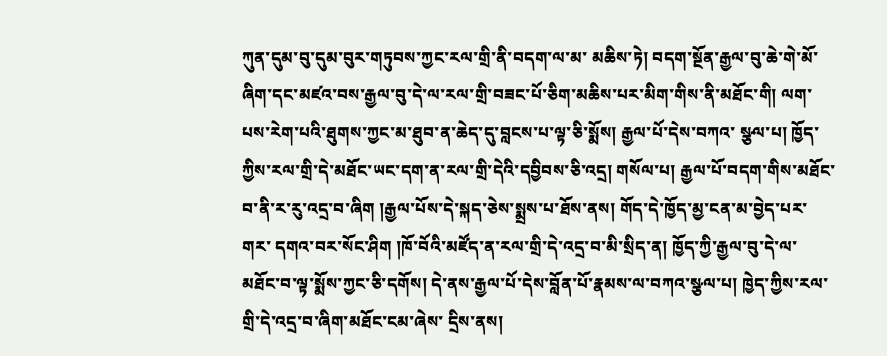ཀུན་དུམ་བུ་དུམ་བུར་གཏུབས་ཀྱང་རལ་གྲི་ནི་བདག་ལ་མ་ མཆིས་ཏེ། བདག་སྔོན་རྒྱལ་བུ་ཆེ་གེ་མོ་ཞིག་དང་མཛའ་བས་རྒྱལ་བུ་དེ་ལ་རལ་གྲི་བཟང་པོ་ཅིག་མཆིས་པར་མིག་གིས་ནི་མཐོང་གི། ལག་པས་རེག་པའི་ཐུགས་ཀྱང་མ་ཐུབ་ན་ཆེད་དུ་བླངས་པ་ལྟ་ཅི་སྨོས། རྒྱལ་པོ་དེས་བཀའ་ སྩལ་པ། ཁྱོད་ཀྱིས་རལ་གྲི་དེ་མཐོང་ཡང་དག་ན་རལ་གྲི་དེའི་དབྱིབས་ཅི་འདྲ། གསོལ་པ། རྒྱལ་པོ་བདག་གིས་མཐོང་བ་ནི་ར་རུ་འདྲ་བ་ཞིག །རྒྱལ་པོས་དེ་སྐད་ཅེས་སྨྲས་པ་ཐོས་ནས། གོད་དེ་ཁྱོད་མྱ་ངན་མ་བྱེད་པར་གར་ དགའ་བར་སོང་ཤིག །ཁོ་བོའི་མཛོད་ན་རལ་གྲི་དེ་འདྲ་བ་མི་སྲིད་ན། ཁྱོད་ཀྱི་རྒྱལ་བུ་དེ་ལ་མཐོང་བ་ལྟ་སྨོས་ཀྱང་ཅི་དགོས། དེ་ནས་རྒྱལ་པོ་དེས་བློན་པོ་རྣམས་ལ་བཀའ་སྩལ་པ། ཁྱེད་ཀྱིས་རལ་གྲི་དེ་འདྲ་བ་ཞིག་མཐོང་ངམ་ཞེས་ དྲིས་ནས།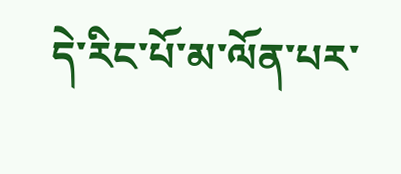དེ་རིང་པོ་མ་ལོན་པར་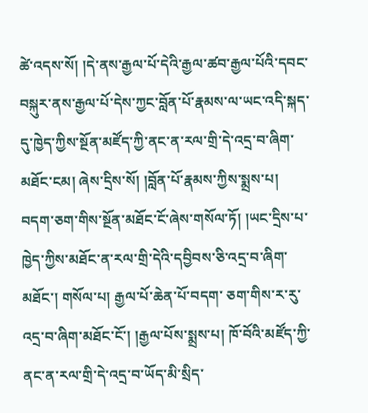ཚེ་འདས་སོ། །དེ་ནས་རྒྱལ་པོ་དེའི་རྒྱལ་ཚབ་རྒྱལ་པོའི་དབང་བསྐུར་ནས་རྒྱལ་པོ་དེས་ཀྱང་བློན་པོ་རྣམས་ལ་ཡང་འདི་སྐད་དུ་ཁྱེད་ཀྱིས་སྔོན་མཛོད་ཀྱི་ནང་ན་རལ་གྲི་དེ་འདྲ་བ་ཞིག་མཐོང་ངམ། ཞེས་དྲིས་སོ། །བློན་པོ་རྣམས་ཀྱིས་སྨྲས་པ། བདག་ཅག་གིས་སྔོན་མཐོང་ངོ་ཞེས་གསོལ་ཏོ། །ཡང་དྲིས་པ་ཁྱེད་ཀྱིས་མཐོང་ན་རལ་གྲི་དེའི་དབྱིབས་ཅི་འདྲ་བ་ཞིག་མཐོང་། གསོལ་པ། རྒྱལ་པོ་ཆེན་པོ་བདག་ ཅག་གིས་ར་རུ་འདྲ་བ་ཞིག་མཐོང་ངོ་། །རྒྱལ་པོས་སྨྲས་པ། ཁོ་བོའི་མཛོད་ཀྱི་ནང་ན་རལ་གྲི་དེ་འདྲ་བ་ཡོད་མི་སྲིད་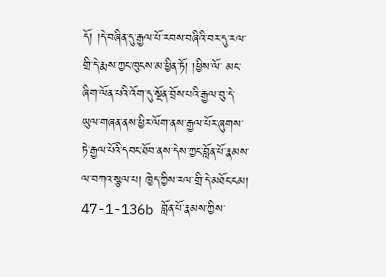དོ། །དེ་བཞིན་དུ་རྒྱལ་པོ་རབས་བཞིའི་བར་དུ་རལ་གྲི་དེ་རྨས་ཀྱང་ཁུངས་མ་ཕྱིན་ཏོ། །ཕྱིས་ལོ་ མང་ཞིག་ལོན་པའི་འོག་དུ་སྔོན་བྲོས་པའི་རྒྱལ་བུ་དེ་ཡུལ་གཞན་ནས་ཕྱིར་ལོག་ནས་རྒྱལ་པོར་ཞུགས་ཏེ་རྒྱལ་པོའི་དབང་ཐོབ་ནས་དེས་ཀྱང་བློན་པོ་རྣམས་ལ་བཀའ་སྩལ་པ། ཁྱེད་ཀྱིས་རལ་གྲི་དེ་མཐོང་ངམ། 47-1-136b བློན་པོ་རྣམས་ཀྱིས་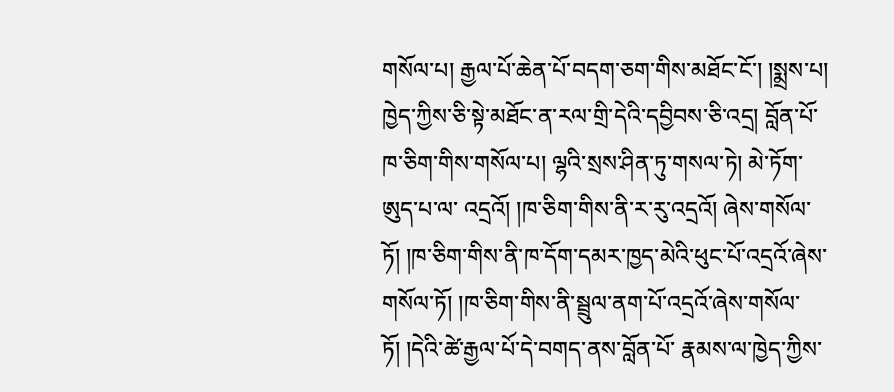གསོལ་པ། རྒྱལ་པོ་ཆེན་པོ་བདག་ཅག་གིས་མཐོང་ངོ་། །སྨྲས་པ། ཁྱེད་ཀྱིས་ཅི་སྟེ་མཐོང་ན་རལ་གྲི་དེའི་དབྱིབས་ཅི་འདྲ། བློན་པོ་ཁ་ཅིག་གིས་གསོལ་པ། ལྷའི་སྲས་ཤིན་ཏུ་གསལ་ཏེ། མེ་ཏོག་ཨུད་པ་ལ་ འདྲའོ། །ཁ་ཅིག་གིས་ནི་ར་རུ་འདྲའོ། ཞེས་གསོལ་ཏོ། །ཁ་ཅིག་གིས་ནི་ཁ་དོག་དམར་ཁྱད་མེའི་ཕུང་པོ་འདྲའོ་ཞེས་གསོལ་ཏོ། །ཁ་ཅིག་གིས་ནི་སྦྲུལ་ནག་པོ་འདྲའོ་ཞེས་གསོལ་ཏོ། །དེའི་ཚེ་རྒྱལ་པོ་དེ་བགད་ནས་བློན་པོ་ རྣམས་ལ་ཁྱེད་ཀྱིས་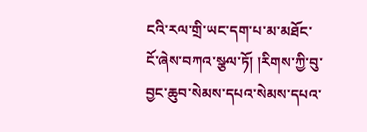ངའི་རལ་གྲི་ཡང་དག་པ་མ་མཐོང་ངོ་ཞེས་བཀའ་སྩལ་ཏོ། །རིགས་ཀྱི་བུ་བྱང་ཆུབ་སེམས་དཔའ་སེམས་དཔའ་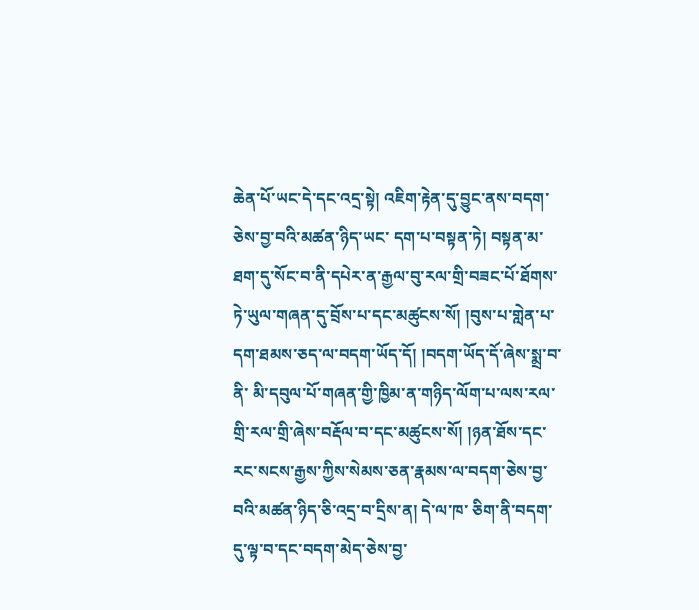ཆེན་པོ་ཡང་དེ་དང་འདྲ་སྟེ། འཇིག་རྟེན་དུ་བྱུང་ནས་བདག་ཅེས་བྱ་བའི་མཚན་ཉིད་ཡང་ དག་པ་བསྟན་ཏེ། བསྟན་མ་ཐག་དུ་སོང་བ་ནི་དཔེར་ན་རྒྱལ་བུ་རལ་གྲི་བཟང་པོ་ཐོགས་ཏེ་ཡུལ་གཞན་དུ་བྲོས་པ་དང་མཚུངས་སོ། །བུས་པ་གླེན་པ་དག་ཐམས་ཅད་ལ་བདག་ཡོད་དོ། །བདག་ཡོད་དོ་ཞེས་སྨྲ་བ་ནི་ མི་དབུལ་པོ་གཞན་གྱི་ཁྱིམ་ན་གཉིད་ལོག་པ་ལས་རལ་གྲི་རལ་གྲི་ཞེས་བརྡོལ་བ་དང་མཚུངས་སོ། །ཉན་ཐོས་དང་རང་སངས་རྒྱས་ཀྱིས་སེམས་ཅན་རྣམས་ལ་བདག་ཅེས་བྱ་བའི་མཚན་ཉིད་ཅི་འདྲ་བ་དྲིས་ན། དེ་ལ་ཁ་ ཅིག་ནི་བདག་དུ་ལྟ་བ་དང་བདག་མེད་ཅེས་བྱ་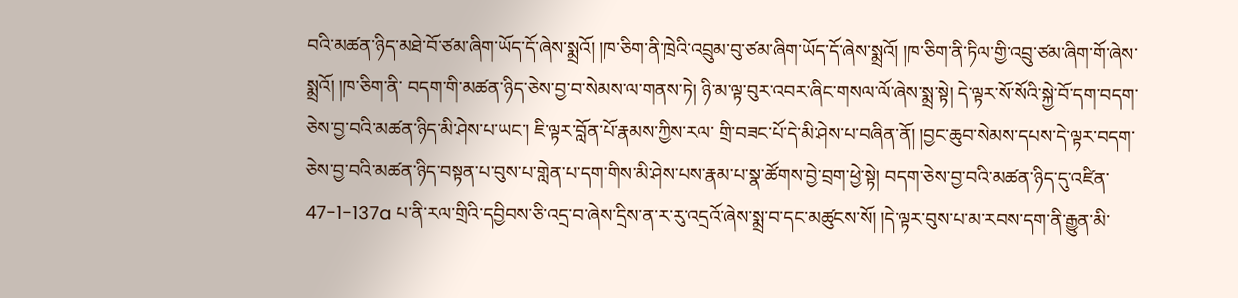བའི་མཚན་ཉིད་མཐེ་བོ་ཙམ་ཞིག་ཡོད་དོ་ཞེས་སྨྲའོ། །ཁ་ཅིག་ནི་ཁྲེའི་འབྲུམ་བུ་ཙམ་ཞིག་ཡོད་དོ་ཞེས་སྨྲའོ། །ཁ་ཅིག་ནི་ཏིལ་གྱི་འབྲུ་ཙམ་ཞིག་གོ་ཞེས་སྨྲའོ། །ཁ་ཅིག་ནི་ བདག་གི་མཚན་ཉིད་ཅེས་བྱ་བ་སེམས་ལ་གནས་ཏེ། ཉི་མ་ལྟ་བུར་འབར་ཞིང་གསལ་ལོ་ཞེས་སྨྲ་སྟེ། དེ་ལྟར་སོ་སོའི་སྐྱེ་བོ་དག་བདག་ཅེས་བྱ་བའི་མཚན་ཉིད་མི་ཤེས་པ་ཡང་། ཇི་ལྟར་བློན་པོ་རྣམས་ཀྱིས་རལ་ གྲི་བཟང་པོ་དེ་མི་ཤེས་པ་བཞིན་ནོ། །བྱང་ཆུབ་སེམས་དཔས་དེ་ལྟར་བདག་ཅེས་བྱ་བའི་མཚན་ཉིད་བསྟན་པ་བུས་པ་གླེན་པ་དག་གིས་མི་ཤེས་པས་རྣམ་པ་སྣ་ཚོགས་བྱེ་བྲག་ཕྱེ་སྟེ། བདག་ཅེས་བྱ་བའི་མཚན་ཉིད་དུ་འཛིན་ 47-1-137a པ་ནི་རལ་གྲིའི་དབྱིབས་ཅི་འདྲ་བ་ཞེས་དྲིས་ན་ར་རུ་འདྲའོ་ཞེས་སྨྲ་བ་དང་མཚུངས་སོ། །དེ་ལྟར་བུས་པ་མ་རབས་དག་ནི་རྒྱུན་མི་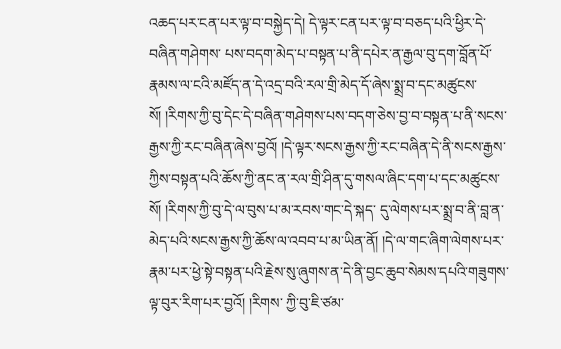འཆད་པར་ངན་པར་ལྟ་བ་བསྐྱེད་དེ། དེ་ལྟར་ངན་པར་ལྟ་བ་བཅད་པའི་ཕྱིར་དེ་བཞིན་གཤེགས་ པས་བདག་མེད་པ་བསྟན་པ་ནི་དཔེར་ན་རྒྱལ་བུ་དག་བློན་པོ་རྣམས་ལ་ངའི་མཛོད་ན་དེ་འདྲ་བའི་རལ་གྲི་མེད་དོ་ཞེས་སྨྲ་བ་དང་མཚུངས་སོ། །རིགས་ཀྱི་བུ་དེང་དེ་བཞིན་གཤེགས་པས་བདག་ཅེས་བྱ་བ་བསྟན་པ་ནི་སངས་ རྒྱས་ཀྱི་རང་བཞིན་ཞེས་བྱའོ། །དེ་ལྟར་སངས་རྒྱས་ཀྱི་རང་བཞིན་དེ་ནི་སངས་རྒྱས་ཀྱིས་བསྟན་པའི་ཆོས་ཀྱི་ནང་ན་རལ་གྲི་ཤིན་དུ་གསལ་ཞིང་དག་པ་དང་མཚུངས་སོ། །རིགས་ཀྱི་བུ་དེ་ལ་བུས་པ་མ་རབས་གང་དེ་སྐད་ དུ་ལེགས་པར་སྨྲ་བ་ནི་བླ་ན་མེད་པའི་སངས་རྒྱས་ཀྱི་ཆོས་ལ་འབབ་པ་མ་ཡིན་ནོ། །དེ་ལ་གང་ཞིག་ལེགས་པར་རྣམ་པར་ཕྱེ་སྟེ་བསྟན་པའི་རྗེས་སུ་ཞུགས་ན་དེ་ནི་བྱང་ཆུབ་སེམས་དཔའི་གཟུགས་ལྟ་བུར་རིག་པར་བྱའོ། །རིགས་ ཀྱི་བུ་ཇི་ཙམ་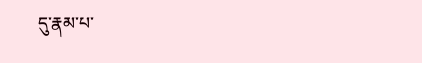དུ་རྣམ་པ་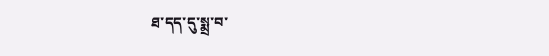ཐ་དད་དུ་སྨྲ་བ་